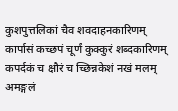कुशपुत्तलिकां चैव शवदाहनकारिणम्
कार्पासं कच्छपं चूर्णं कुक्कुरं शब्दकारिणम्
कपर्दकं च क्षौरं च च्छिन्नकेशं नखं मलम्
अमङ्गलं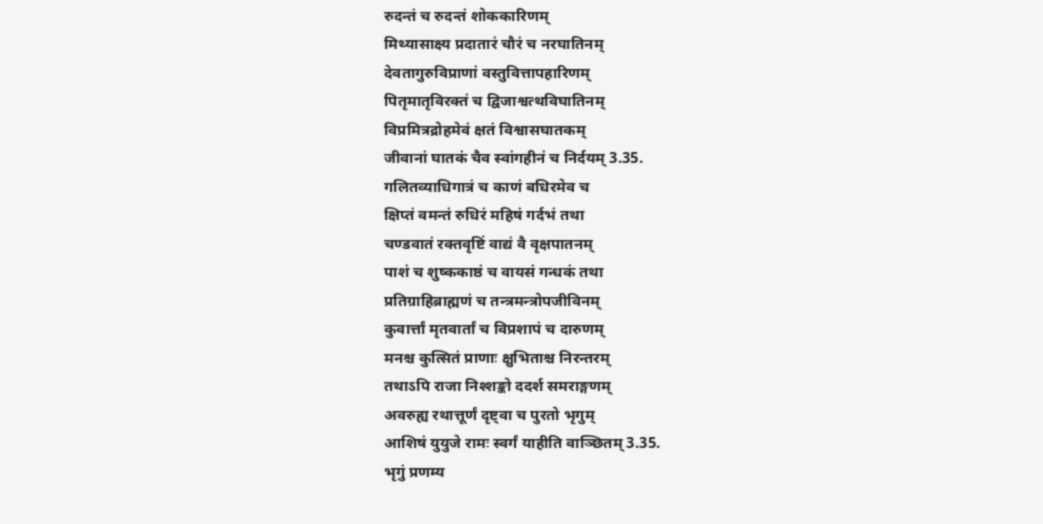रुदन्तं च रुदन्तं शोककारिणम्
मिथ्यासाक्ष्य प्रदातारं चौरं च नरघातिनम्
देवतागुरुविप्राणां वस्तुवित्तापहारिणम्
पितृमातृविरक्तं च द्विजाश्वत्थविघातिनम्
विप्रमित्रद्रोहमेवं क्षतं विश्वासघातकम्
जीवानां घातकं चैव स्वांगहीनं च निर्दयम् 3.35.
गलितव्याधिगात्रं च काणं बधिरमेव च
क्षिप्तं वमन्तं रुधिरं महिषं गर्दभं तथा
चण्डवातं रक्तवृष्टिं वाद्यं वै वृक्षपातनम्
पाशं च शुष्ककाष्ठं च वायसं गन्धकं तथा
प्रतिग्राहिब्राह्मणं च तन्त्रमन्त्रोपजीविनम्
कुवार्त्तां मृतवार्तां च विप्रशापं च दारुणम्
मनश्च कुत्सितं प्राणाः क्षुभिताश्च निरन्तरम्
तथाऽपि राजा निश्शङ्को ददर्श समराङ्गणम्
अवरुह्य रथात्तूर्णं दृष्ट्वा च पुरतो भृगुम्
आशिषं युयुजे रामः स्वर्गं याहीति वाञ्छितम् 3.35.
भृगुं प्रणम्य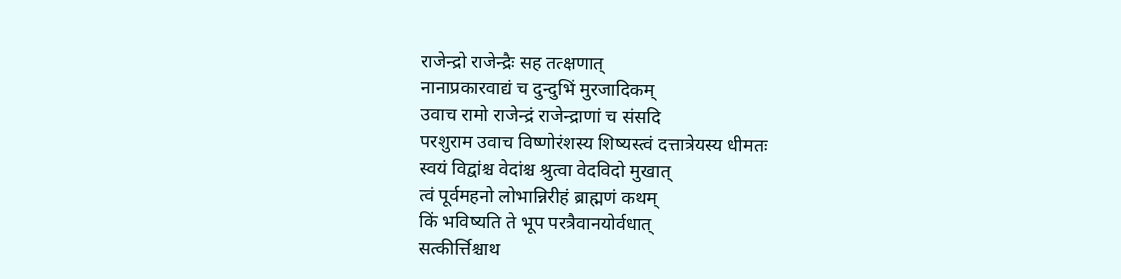राजेन्द्रो राजेन्द्रैः सह तत्क्षणात्
नानाप्रकारवाद्यं च दुन्दुभिं मुरजादिकम्
उवाच रामो राजेन्द्रं राजेन्द्राणां च संसदि
परशुराम उवाच विष्णोरंशस्य शिष्यस्त्वं दत्तात्रेयस्य धीमतः
स्वयं विद्वांश्च वेदांश्च श्रुत्वा वेदविदो मुखात्
त्वं पूर्वमहनो लोभान्निरीहं ब्राह्मणं कथम्
किं भविष्यति ते भूप परत्रैवानयोर्वधात्
सत्कीर्त्तिश्चाथ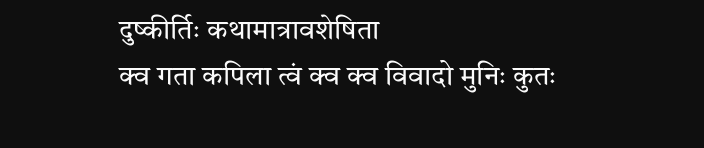दुष्कीर्तिः कथामात्रावशेषिता
क्व गता कपिला त्वं क्व क्व विवादो मुनिः कुतः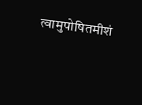त्वामुपोषितमीशं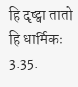हि दृष्ट्वा तातो हि धार्मिकः 3.35.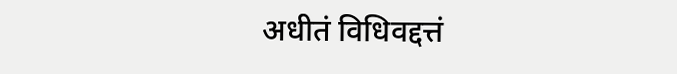अधीतं विधिवद्दत्तं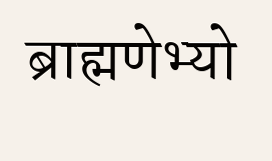ब्राह्मणेभ्यो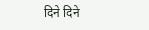दिने दिने